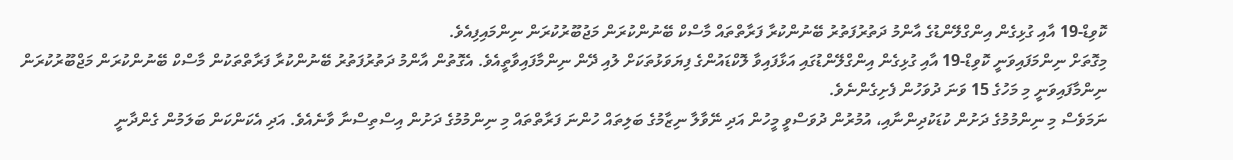ކޮވިޑް-19 އާއި ގުޅިގެން އިންގްލޭންޑުގެ އާންމު ދަތުރުފަތުރު ބޭނުންކުރާ ފަރާތްތައް މާސްކް ބޭނުންކުރަން މަޖުބޫރުކުރަން ނިންމައިފިއެވެ.
މިގޮތަށް ނިންމަފައިވަނީ ކޮވިޑް-19 އާއި ގުޅިގެން އިންގްލޭންޑުގައި އަޅާފައިވާ ލޮކްޑައުންގެ ފިޔަވަޅުތަކަށް ލުއި ދޭން ނިންމާފައިވާތީއެވެ. އެގޮތުން އާންމު ދަތުރުފަތުރު ބޭނުންކުރާ ފަރާތްތަކުން މާސްކް ބޭނުންކުރަން މަޖްބޫރުކުރަން ނިންމާފައިވަނީ މި މަހުގެ 15 ވަނަ ދުވަހުން ފެށިގެންނެވެ.
ނަމަވެސް މި ނިންމުމުގެ ދަށުން ކުޑަކުދިންނާއި، އުމުރުން ދުވަސްވީ މީހުން އަދި ނޭވާލާ ނިޒާމުގެ ބަލިތައް ހުންނަ ފަރާތްތައް މި ނިންމުމުގެ ދަށުން އިސްތިސްނާ ވާނެއެވެ. އަދި އެކަންކަން ބަލަމުން ގެންދާނީ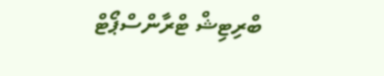ބްރިޓިޝް ޓްރާންސްޕޯޓް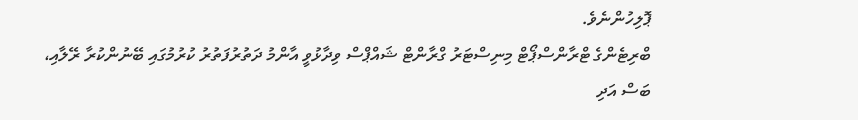ޕޮލިހުންނެވެ.
ބްރިޓެންގެ ޓްރާންސްޕޯޓް މިނިސްޓަރު ގްރާންޓް ޝައްޕްސް ވިދާޅުވީ އާންމު ދަތުރުފަތުރު ކުރުމުގައި ބޭނުންކުރާ ރޭލާއި، ބަސް އަދި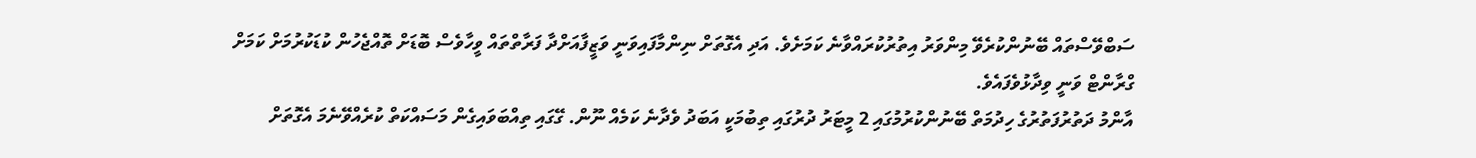ސަބްވޭސްތައް ބޭނުންކުރެވޭ މިންވަރު އިތުރުކުރައްވާނެ ކަމަށެވެ. އަދި އެގޮތަށް ނިންމާފައިވަނީ ވަޒީފާއަށްދާ ފަރާތްތައް ވީހާވެސް ބޮޑަށް ތޮއްޖެހުން ކުޑަކުރުމަށް ކަމަށް ގްރާންޓް ވަނީ ވިދާޅުވެފައެވެ.
އާންމު ދަތުރުފަތުރުގެ ހިދުމަތް ބޭނުންކުރުމުގައި 2 މީޓަރު ދުރުގައި ތިބުމަކީ އަބަދު ވެދާނެ ކަމެއް ނޫން. ގޭގައި ތިއްބަވައިގެން މަސައްކަތް ކުރެއްވޭނެމަ އެގޮތަށް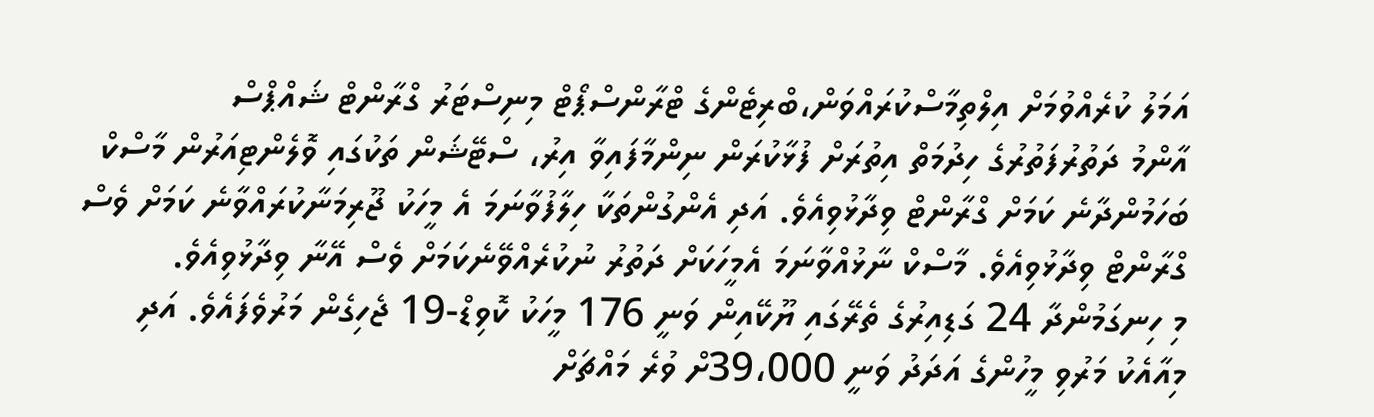އަމަލު ކުރެއްވުމަށް އިލްތިމާސްކުރައްވަން،ބްރިޓެންގެ ޓްރާންސްޕޯޓް މިނިސްޓަރު ގްރާންޓް ޝައްޕްސް
އާންމު ދަތުރުފަތުރުގެ ހިދުމަތް އިތުރަށް ފުޅާކުރަން ނިންމާފައިވާ އިރު، ސްޓޭޝަން ތަކުގައި ވޮލެންޓިއަރުން މާސްކް ބަހަމުންދާނެ ކަމަށް ގްރާންޓް ވިދާޅުވިއެވެ. އަދި އެންގުންތަކާ ހިލާފުވާނަމަ އެ މީހަކު ޖޫރިމަނާކުރައްވާނެ ކަމަށް ވެސް ގްރާންޓް ވިދާޅުވިއެވެ. މާސްކް ނާޅުއްވާނަމަ އެމީހަކަށް ދަތުރު ނުކުރެއްވޭނެކަމަށް ވެސް އޭނާ ވިދާޅުވިއެވެ.
މި ހިނގަމުންދާ 24 ގަޑިއިރުގެ ތެރޭގައި ޔޫކޭއިން ވަނީ 176 މީހަކު ކޮވިޑް-19 ޖެހިގެން މަރުވެފައެވެ. އަދި މިއާއެކު މަރުވި މީހުންގެ އަދަދު ވަނީ 39،000ށް ވުރެ މައްޗަށް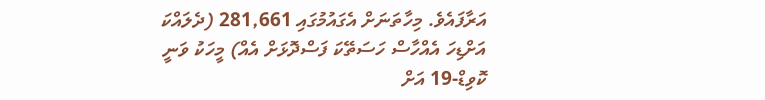އަރާފައެވެ. މިހާތަނަށް އެގައުމުގައި 281,661 (ދެލައްކަ އަށްޑިހަ އެއްހާސް ހަސަތޭކަ ފަސްދޮޅަށް އެއް) މީހަކު ވަނީ ކޮވިޑް-19 އަށް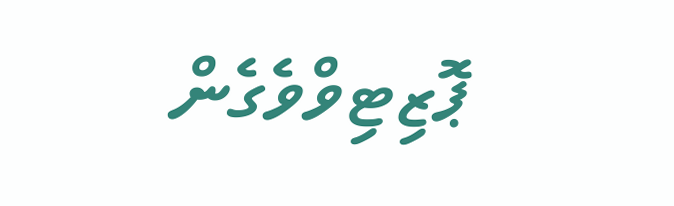ޕޮޒިޓިވްވެގެން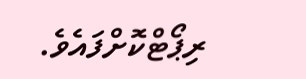ރިޕޯޓްކޮށްފައެވެ.